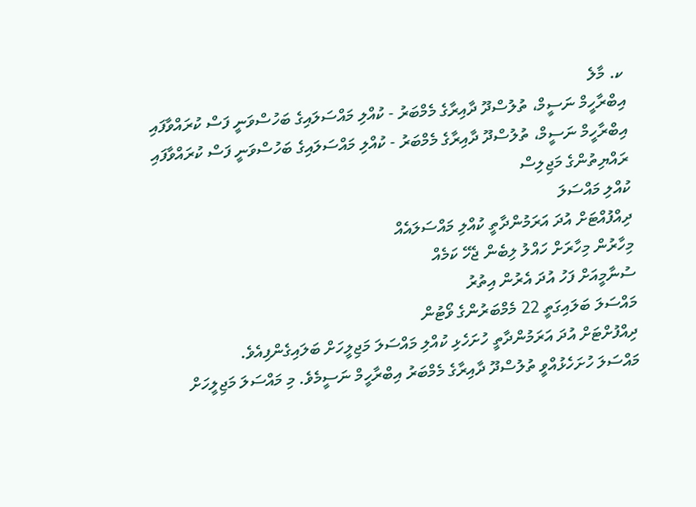ކ. މާލެ
އިބްރާހީމް ނަސީމް، ތުލުސްދޫ ދާއިރާގެ މެމްބަރު - ކުއްލި މައްސަލައިގެ ބަހުސްވަނީ ފަސް ކުރައްވާފައި
އިބްރާހީމް ނަސީމް، ތުލުސްދޫ ދާއިރާގެ މެމްބަރު - ކުއްލި މައްސަލައިގެ ބަހުސްވަނީ ފަސް ކުރައްވާފައި
ރައްޔިތުންގެ މަޖިލިސް
ކުއްލި މައްސަލަ
ދިއްފުއްޓަށް އުދަ އަރަމުންދާތީ ކުއްލި މައްސަލައެއް
މިހާރުން މިހާރަށް ހައްލު ލިބެން ޖެހޭ ކަމެއް
ސުނާމީއަށް ފަހު އުދަ އެރުން އިތުރު
މައްސަލަ ބަލައިގަތީ 22 މެމްބަރުންގެ ވޯޓުން
ދިއްފުށްޓަށް އުދަ އަރަމުންދާތީ ހުށަހެޅި ކުއްލި މައްސަލަ މަޖިލީހަށް ބަލައިގެންފިއެވެ.
މައްސަލަ ހުށަހެޅުއްވީ ތުލުސްދޫ ދާއިރާގެ މެމްބަރު އިބްރާހީމް ނަސީމެވެ. މި މައްސަލަ މަޖިލީހަށް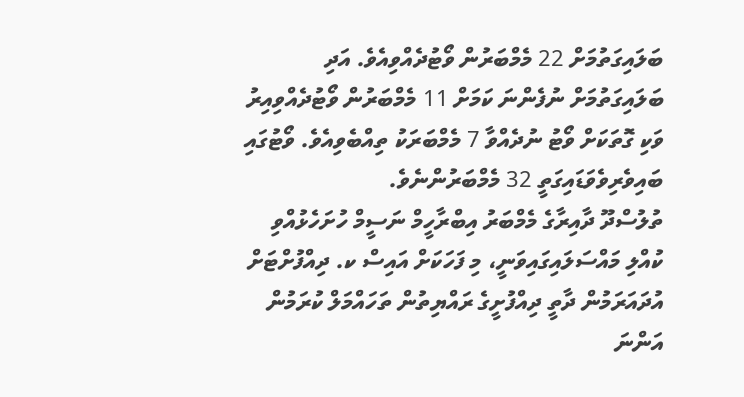ބަލައިގަތުމަށް 22 މެމްބަރުން ވޯޓުދެއްވިއެވެ. އަދި ބަލައިގަތުމަށް ނުފެންނަ ކަމަށް 11 މެމްބަރުން ވޯޓުދެއްވިއިރު ވަކި ގޮތަކަށް ވޯޓު ނުދެއްވާ 7 މެމްބަރަކު ތިއްބެވިއެވެ. ވޯޓުގައި ބައިވެރިވެވަޑައިގަތީ 32 މެމްބަރުންނެވެ.
ތުލުސްދޫ ދާއިރާގެ މެމްބަރު އިބްރާހީމް ނަސީމް ހުށަހެޅުއްވި ކުއްލި މައްސަލައިގައިވަނީ، މި ފަހަކަށް އައިސް ކ. ދިއްފުށްޓަށް އުދައަރަމުން ދާތީ ދިއްފުށީގެ ރައްޔިތުން ތަހައްމަލް ކުރަމުން އަންނަ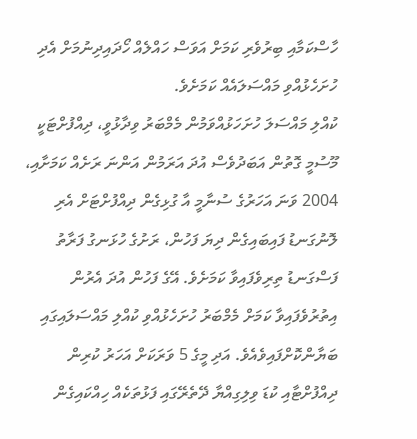ހާސްކަމާއި ބިރުވެރި ކަމަށް އަވަސް ހައްލެއް ހޯދައިދިނުމަށް އެދި ހުށަހެޅުއްވި މައްސަލައެއް ކަމަށެވެ.
ކުއްލި މައްސަލަ ހުށަހަޅުއްވަމުން މެމްބަރު ވިދާޅުވީ، ދިއްފުށްޓަކީ މޫސުމީ ގޮތުން އަބަދުވެސް އުދަ އަރަމުން އަންނަ ރަށެއް ކަމަށާއި، 2004 ވަނަ އަހަރުގެ ސުނާމީ އާ ގުޅިގެން ދިއްފުށްޓަށް އެރި ލޮނުގަނޑު ފައިބައިގެން ދިޔަ ފަހުން، ރަށުގެ ހުޅަނގު ފަރާތު ފަސްގަނޑު ތިރިވެފައިވާ ކަމަށެވެ. އޭގެ ފަހުން އުދަ އެރުން އިތުރުވެފައިވާ ކަމަށް މެމްބަރު ހުށަހެޅުއްވި ކުއްލި މައްސަލައިގައި ބަޔާންކޮށްފައިވެއެވެ. އަދި މީގެ 5 ވަރަކަށް އަހަރު ކުރިން ދިއްފުށްޓާއި ކުޑަ ވިލިގިއްޔާ ދޭތެރޭގައި ފަޅުތަކެއް ހިއްކައިގެން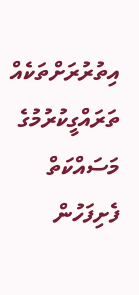އިތުރުރަށްތަކެއް ތަރައްގީކުރުމުގެ މަސައްކަތް ފެށިފަހުން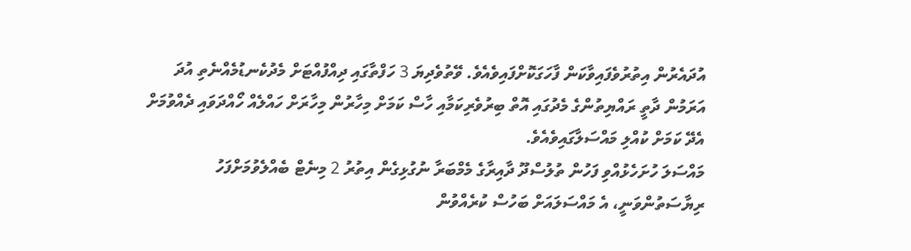އުދައެރުން އިތުރުވެފައިވާކަން ފާހަގަކޮށްފައިވެއެވެ. ވޭތުވެދިޔަ 3 ހަފްތާގައި ދިއްފުއްޓަށް މެދުކެނޑުމެއްނެތި އުދަ އަރަމުން ދާތީ ރައްޔިތުންގެ މެދުގައި އޮތް ބިރުވެރިކަމާއި ހާސް ކަމަށް މިހާރުން މިހާރަށް ހައްލެއް ހޯއްދަވައި ދެއްވުމަށް އެދޭ ކަމަށް ކުއްލި މައްސަލާގައިވެއެވެ.
މައްސަލަ ހުށަހެޅުއްވި ފަހުން ތުލުސްދޫ ދާއިރާގެ މެމްބަރާ ނުގުޅިގެން އިތުރު 2 މިނެޓް ބެއްލެވުމަށްފަހު ރިޔާސަތުންވަނީ، އެ މައްސަލައަށް ބަހުސް ކުރެއްވުން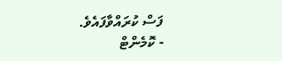ފަސް ކުރައްވާފައެވެ.
- ކޮމެންޓް